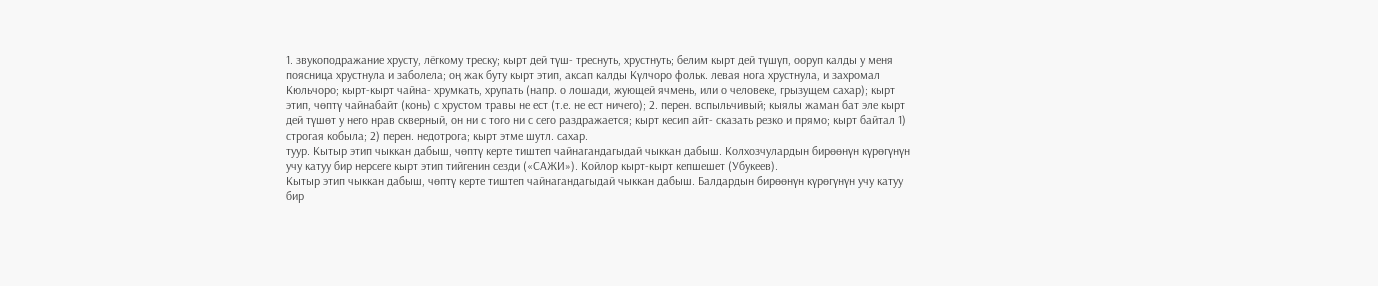1. звукоподражание хрусту, лёгкому треску; кырт дей түш- треснуть, хрустнуть; белим кырт дей түшүп, ооруп калды у меня поясница хрустнула и заболела; оң жак буту кырт этип, аксап калды Күлчоро фольк. левая нога хрустнула, и захромал Кюльчоро; кырт-кырт чайна- хрумкать, хрупать (напр. о лошади, жующей ячмень, или о человеке, грызущем сахар); кырт этип, чөптү чайнабайт (конь) с хрустом травы не ест (т.е. не ест ничего); 2. перен. вспыльчивый; кыялы жаман бат эле кырт дей түшөт у него нрав скверный, он ни с того ни с сего раздражается; кырт кесип айт- сказать резко и прямо; кырт байтал 1) строгая кобыла; 2) перен. недотрога; кырт этме шутл. сахар.
туур. Кытыр этип чыккан дабыш, чөптү керте тиштеп чайнагандагыдай чыккан дабыш. Колхозчулардын бирөөнүн күрөгүнүн учу катуу бир нерсеге кырт этип тийгенин сезди («САЖИ»). Койлор кырт-кырт кепшешет (Убукеев).
Кытыр этип чыккан дабыш, чөптү керте тиштеп чайнагандагыдай чыккан дабыш. Балдардын бирөөнүн күрөгүнүн учу катуу бир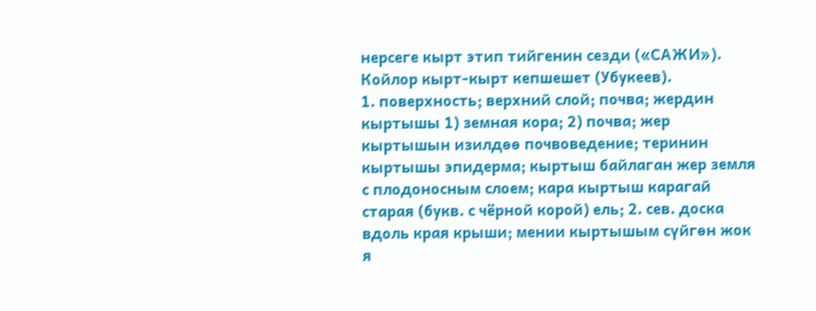нерсеге кырт этип тийгенин сезди («САЖИ»). Койлор кырт-кырт кепшешет (Убукеев).
1. поверхность; верхний слой; почва; жердин кыртышы 1) земная кора; 2) почва; жер кыртышын изилдөө почвоведение; теринин кыртышы эпидерма; кыртыш байлаган жер земля с плодоносным слоем; кара кыртыш карагай старая (букв. с чёрной корой) ель; 2. сев. доска вдоль края крыши; мении кыртышым сүйгөн жок я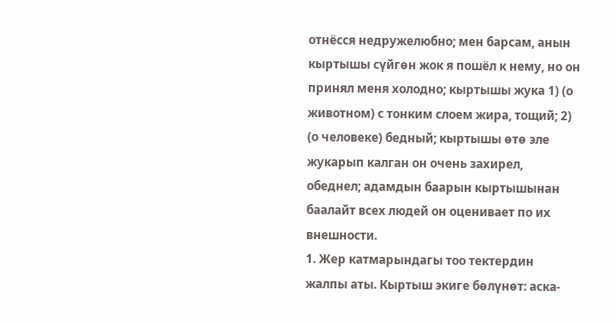отнёсся недружелюбно; мен барсам, анын кыртышы сүйгөн жок я пошёл к нему, но он принял меня холодно; кыртышы жука 1) (о животном) с тонким слоем жира, тощий; 2) (о человеке) бедный; кыртышы өтө эле жукарып калган он очень захирел, обеднел; адамдын баарын кыртышынан баалайт всех людей он оценивает по их внешности.
1. Жер катмарындагы тоо тектердин жалпы аты. Кыртыш экиге бөлүнөт: аска-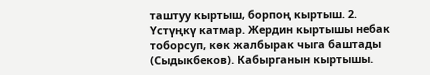таштуу кыртыш, борпоң кыртыш. 2. Үстүңкү катмар. Жердин кыртышы небак тоборсуп, көк жалбырак чыга баштады (Сыдыкбеков). Кабырганын кыртышы.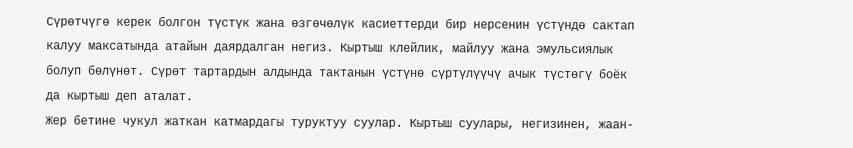Сүрөтчүгө керек болгон түстүк жана өзгөчөлүк касиеттерди бир нерсенин үстүндө сактап калуу максатында атайын даярдалган негиз. Кыртыш клейлик, майлуу жана эмульсиялык болуп бөлүнөт. Сүрөт тартардын алдында тактанын үстүнө сүртүлүүчү ачык түстөгү боёк да кыртыш деп аталат.
Жер бетине чукул жаткан катмардагы туруктуу суулар. Кыртыш суулары, негизинен, жаан-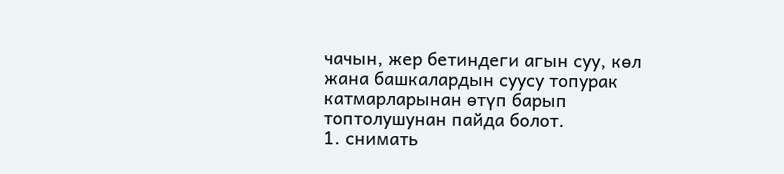чачын, жер бетиндеги агын суу, көл жана башкалардын суусу топурак катмарларынан өтүп барып топтолушунан пайда болот.
1. снимать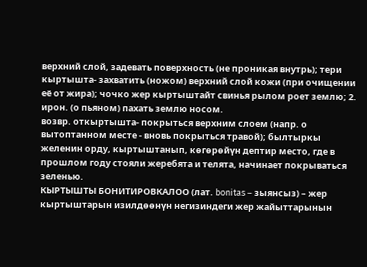верхний слой, задевать поверхность (не проникая внутрь); тери кыртышта- захватить (ножом) верхний слой кожи (при очищении её от жира); чочко жер кыртыштайт свинья рылом роет землю; 2. ирон. (о пьяном) пахать землю носом.
возвр. откыртышта- покрыться верхним слоем (напр. о вытоптанном месте - вновь покрыться травой); былтыркы желенин орду, кыртыштанып, көгөрөйүн дептир место, где в прошлом году стояли жеребята и телята, начинает покрываться зеленью.
КЫРТЫШТЫ БОНИТИРОВКАЛОО (лат. bonitas – зыянсыз) – жер кыртыштарын изилдөөнүн негизиндеги жер жайыттарынын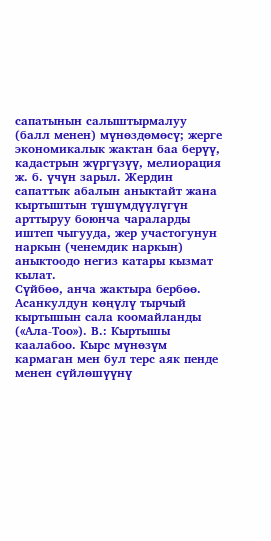сапатынын салыштырмалуу (балл менен) мүнөздөмөсү; жерге экономикалык жактан баа берүү, кадастрын жүргүзүү, мелиорация ж. б. үчүн зарыл. Жердин сапаттык абалын аныктайт жана кыртыштын түшүмдүүлүгүн арттыруу боюнча чараларды иштеп чыгууда, жер участогунун наркын (ченемдик наркын) аныктоодо негиз катары кызмат кылат.
Сүйбөө, анча жактыра бербөө. Асанкулдун көңүлү тырчый кыртышын сала коомайланды («Ала-Тоо»). В.: Кыртышы каалабоо. Кырс мүнөзүм кармаган мен бул терс аяк пенде менен сүйлөшүүнү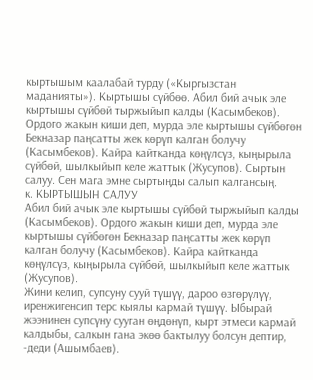кыртышым каалабай турду («Кыргызстан маданияты»). Кыртышы сүйбөө. Абил бий ачык эле кыртышы сүйбөй тыржыйып калды (Касымбеков). Ордого жакын киши деп, мурда эле кыртышы сүйбөгөн Бекназар паңсатты жек көрүп калган болучу (Касымбеков). Кайра кайтканда көңүлсүз, кыңырыла сүйбөй, шылкыйып келе жаттык (Жусупов). Сыртын салуу. Сен мага эмне сыртыңды салып калгансың.
к. КЫРТЫШЫН САЛУУ
Абил бий ачык эле кыртышы сүйбөй тыржыйып калды (Касымбеков). Ордого жакын киши деп, мурда эле кыртышы сүйбөгөн Бекназар паңсатты жек көрүп калган болучу (Касымбеков). Кайра кайтканда көңүлсүз, кыңырыла сүйбөй, шылкыйып келе жаттык (Жусупов).
Жини келип, супсуну сууй түшүү, дароо өзгөрүлүү, иренжигенсип терс кыялы кармай түшүү. Ыбырай жээнинен супсүну сууган өңдөнүп, кырт этмеси кармай калдыбы, салкын гана экөө бактылуу болсун дептир, -деди (Ашымбаев).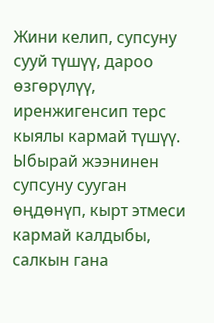Жини келип, супсуну сууй түшүү, дароо өзгөрүлүү, иренжигенсип терс кыялы кармай түшүү. Ыбырай жээнинен супсуну сууган өңдөнүп, кырт этмеси кармай калдыбы, салкын гана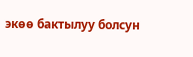экөө бактылуу болсун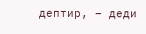дептир, – деди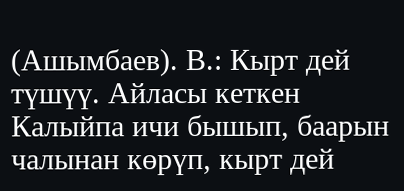(Ашымбаев). В.: Кырт дей түшүү. Айласы кеткен Калыйпа ичи бышып, баарын чалынан көрүп, кырт дей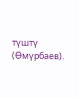түштү (Өмүрбаев).